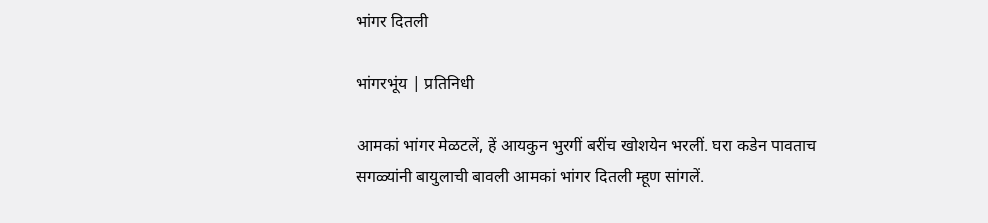भांगर दितली

भांगरभूंय | प्रतिनिधी

आमकां भांगर मेळटलें, हें आयकुन भुरगीं बरींच खोशयेन भरलीं. घरा कडेन पावताच सगळ्यांनी बायुलाची बावली आमकां भांगर दितली म्हूण सांगलें.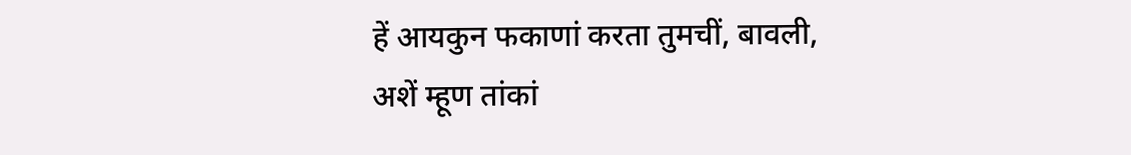हें आयकुन फकाणां करता तुमचीं, बावली, अशें म्हूण तांकां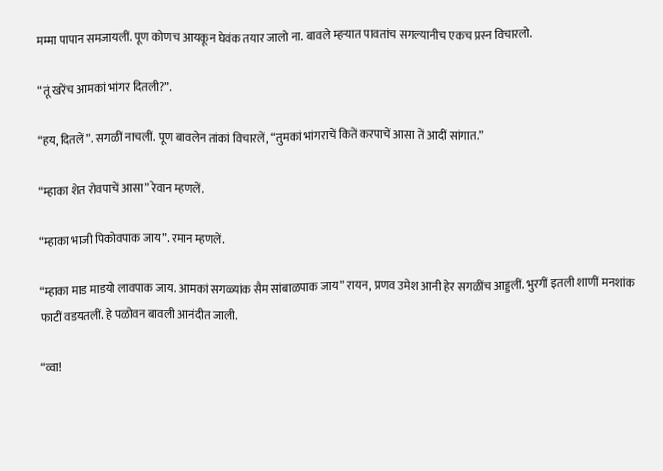मम्मा पापान समजायलीं. पूण कोणच आयकून घेवंक तयार जालो ना. बावले म्हऱ्यात पावतांच सगल्यानीच एकच प्रस्न विचारलो.

“तूं खरेंच आमकां भांगर दितली?”.

“हय, दितलें”. सगळीं नाचलीं. पूण बावलेन तांकां विचारलें, “तुमकां भांगराचें कितें करपाचें आसा तें आदीं सांगात.”

“म्हाका शेत रोवपाचें आसा” रेवान म्हणलें.

“म्हाका भाजी पिकोवपाक जाय”. रमान म्हणलें.

“म्हाका माड माडयो लावपाक जाय. आमकां सगळ्यांक सैम सांबाळपाक जाय” रायन, प्रणव उमेश आनी हेर सगळींच आड्डलीं. भुरगीं इतली शाणीं मनशांक फाटीं वडयतलीं. हे पळोवन बावली आनंदीत जाली.

“व्वा!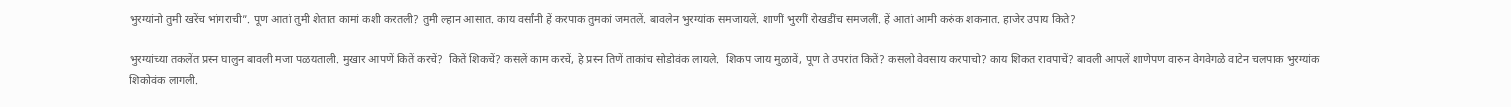भुरग्यांनो तुमी खरेंच भांगराची”. पूण आतां तुमी शेतात कामां कशी करतली? तुमी ल्हान आसात. काय वर्सांनी हें करपाक तुमकां जमतलें. बावलेन भुरग्यांक समजायलें. शाणीं भुरगीं रोखडींच समजलीं. हें आतां आमी करुंक शकनात. हाजेर उपाय किते?

भुरग्यांच्या तकलेंत प्रस्न घालुन बावली मजा पळयताली. मुखार आपणें कितें करचें?  कितें शिकचें? कसलें काम करचें, हे प्रस्न तिणें ताकांच सोडोवंक लायले.  शिकप जाय मुळावें, पूण ते उपरांत कितें? कसलो वेवसाय करपाचो? काय शिकत रावपाचें? बावली आपलें शाणेपण वारुन वेगवेगळे वाटेन चलपाक भुरग्यांक शिकोवंक लागली.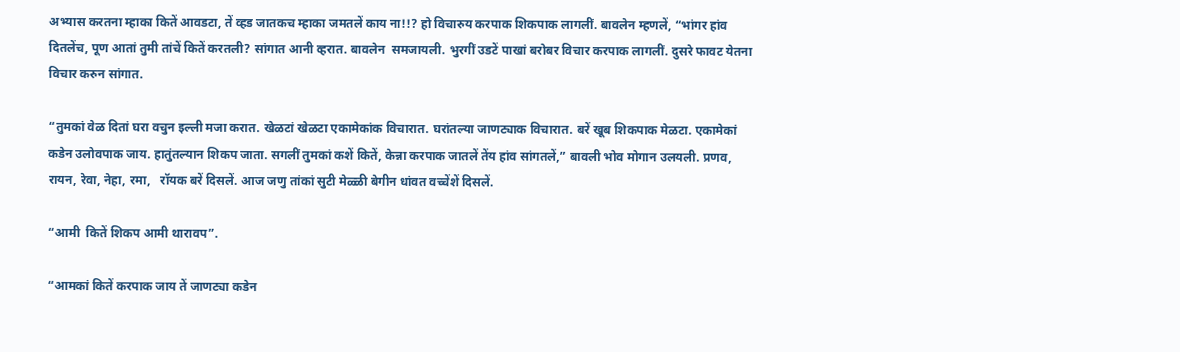अभ्यास करतना म्हाका कितें आवडटा, तें व्हड जातकच म्हाका जमतलें काय ना!!? हो विचारुय करपाक शिकपाक लागलीं. बावलेन म्हणलें, “भांगर हांव दितलेंच, पूण आतां तुमी तांचें कितें करतली? सांगात आनी व्हरात. बावलेन  समजायली. भुरगीं उडटें पाखां बरोबर विचार करपाक लागलीं. दुसरे फावट येतना विचार करुन सांगात.

“तुमकां वेळ दितां घरा वचुन इल्ली मजा करात. खेळटां खेळटा एकामेकांक विचारात. घरांतल्या जाणट्याक विचारात. बरें खूब शिकपाक मेळटा. एकामेकां कडेन उलोवपाक जाय. हातुंतल्यान शिकप जाता. सगलीं तुमकां कशें कितें, केन्ना करपाक जातलें तेंय हांव सांगतलें,” बावली भोव मोगान उलयली. प्रणव, रायन, रेवा, नेहा, रमा,   रॉयक बरें दिसलें. आज जणु तांकां सुटी मेळ्ळी बेगीन धांवत वच्चेंशें दिसलें.

“आमी  कितें शिकप आमी थारावप”.

“आमकां कितें करपाक जाय तें जाणट्या कडेन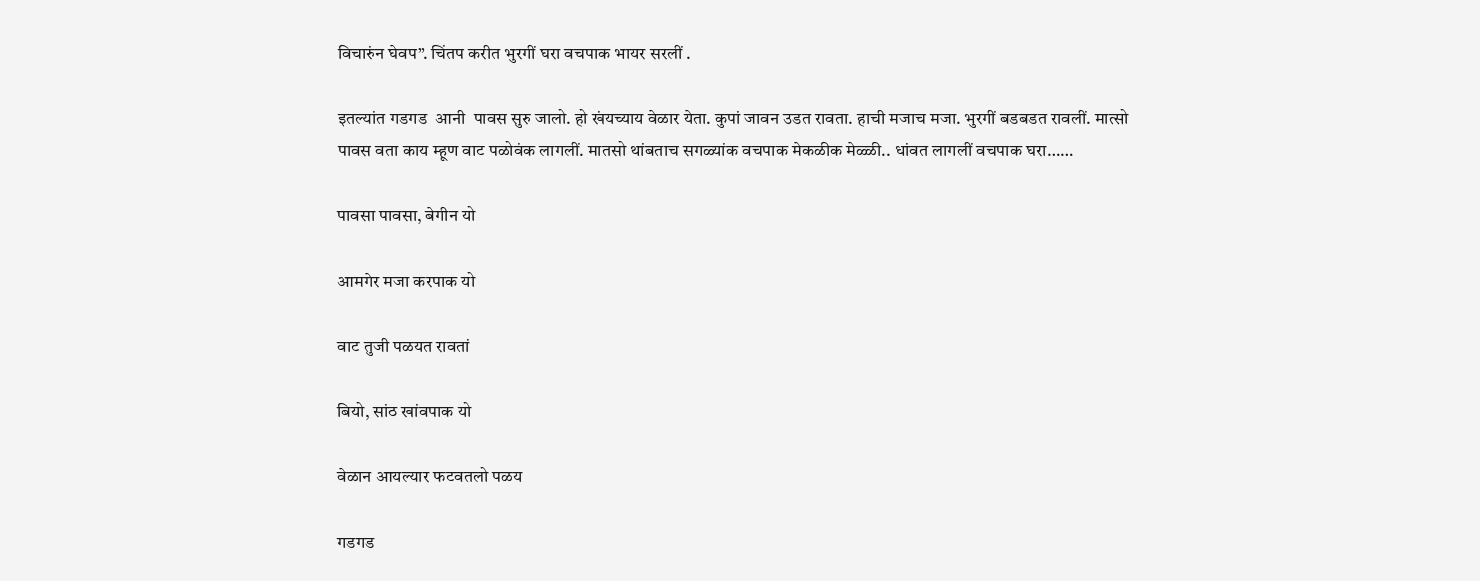विचारुंन घेवप”. चिंतप करीत भुरगीं घरा वचपाक भायर सरलीं .

इतल्यांत गडगड  आनी  पावस सुरु जालो. हो खंयच्याय वेळार येता. कुपां जावन उडत रावता. हाची मजाच मजा. भुरगीं बडबडत रावलीं. मात्सो पावस वता काय म्हूण वाट पळोवंक लागलीं. मातसो थांबताच सगळ्यांक वचपाक मेकळीक मेळ्ळी.. धांवत लागलीं वचपाक घरा……

पावसा पावसा, बेगीन यो

आमगेर मजा करपाक यो

वाट तुजी पळयत रावतां

बियो, सांठ खांवपाक यो

वेळान आयल्यार फटवतलो पळय

गडगड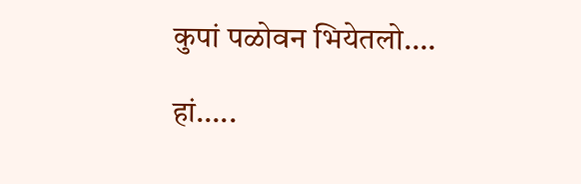कुपां पळोवन भियेतलो….

हां…..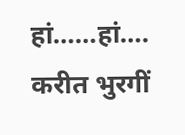हां……हां….  करीत भुरगीं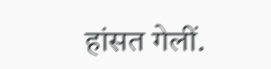हांसत गेलीं.